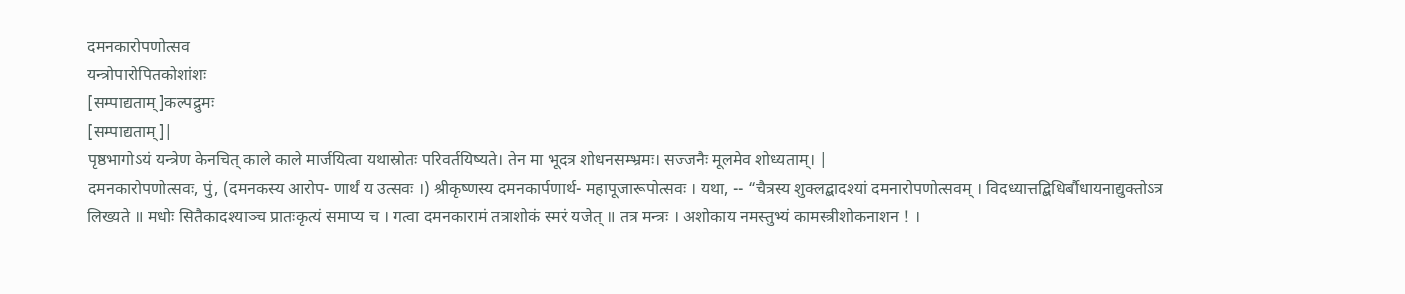दमनकारोपणोत्सव
यन्त्रोपारोपितकोशांशः
[सम्पाद्यताम्]कल्पद्रुमः
[सम्पाद्यताम्]|
पृष्ठभागोऽयं यन्त्रेण केनचित् काले काले मार्जयित्वा यथास्रोतः परिवर्तयिष्यते। तेन मा भूदत्र शोधनसम्भ्रमः। सज्जनैः मूलमेव शोध्यताम्। |
दमनकारोपणोत्सवः, पुं, (दमनकस्य आरोप- णार्थं य उत्सवः ।) श्रीकृष्णस्य दमनकार्पणार्थ- महापूजारूपोत्सवः । यथा, -- “चैत्रस्य शुक्लद्बादश्यां दमनारोपणोत्सवम् । विदध्यात्तद्बिधिर्बौधायनाद्युक्तोऽत्र लिख्यते ॥ मधोः सितैकादश्याञ्च प्रातःकृत्यं समाप्य च । गत्वा दमनकारामं तत्राशोकं स्मरं यजेत् ॥ तत्र मन्त्रः । अशोकाय नमस्तुभ्यं कामस्त्रीशोकनाशन ! ।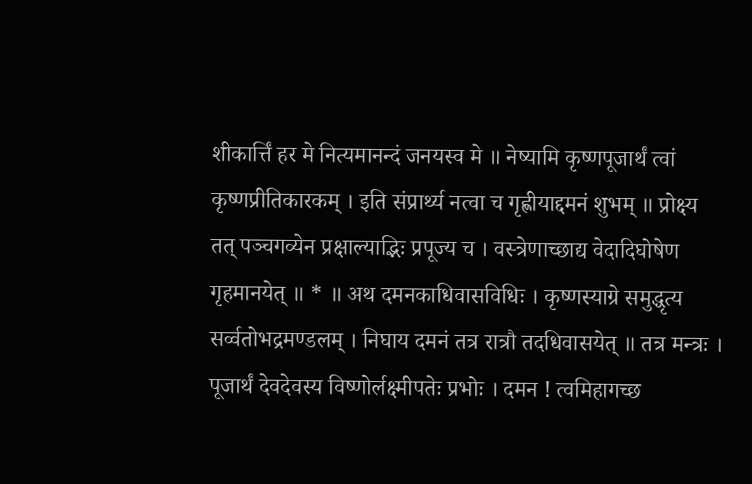शीकार्त्तिं हर मे नित्यमानन्दं जनयस्व मे ॥ नेष्यामि कृष्णपूजार्थं त्वां कृष्णप्रीतिकारकम् । इति संप्रार्थ्य नत्वा च गृह्णीयाद्दमनं शुभम् ॥ प्रोक्ष्य तत् पञ्चगव्येन प्रक्षाल्याद्भिः प्रपूज्य च । वस्त्रेणाच्छाद्य वेदादिघोषेण गृहमानयेत् ॥ * ॥ अथ दमनकाधिवासविधिः । कृष्णस्याग्रे समुद्धृत्य सर्व्वतोभद्रमण्डलम् । निघाय दमनं तत्र रात्रौ तदधिवासयेत् ॥ तत्र मन्त्रः । पूजार्थं देवदेवस्य विष्णोर्लक्ष्मीपतेः प्रभोः । दमन ! त्वमिहागच्छ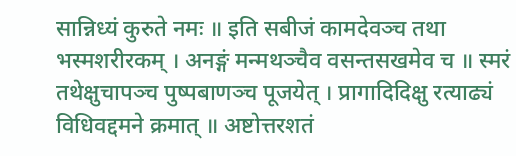सान्निध्यं कुरुते नमः ॥ इति सबीजं कामदेवञ्च तथा भस्मशरीरकम् । अनङ्गं मन्मथञ्चैव वसन्तसखमेव च ॥ स्मरं तथेक्षुचापञ्च पुष्पबाणञ्च पूजयेत् । प्रागादिदिक्षु रत्याढ्यं विधिवद्दमने क्रमात् ॥ अष्टोत्तरशतं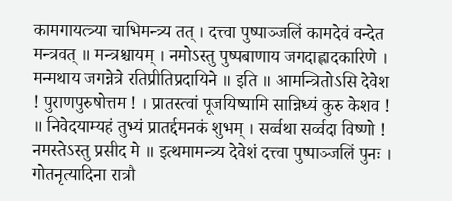कामगायत्त्र्या चाभिमन्त्र्य तत् । दत्त्वा पुष्पाञ्जलिं कामदेवं वन्देत मन्त्रवत् ॥ मन्त्रश्चायम् । नमोऽस्तु पुष्पबाणाय जगदाह्लादकारिणे । मन्मथाय जगन्नेत्रे रतिप्रीतिप्रदायिने ॥ इति ॥ आमन्त्रितोऽसि देवेश ! पुराणपुरुषोत्तम ! । प्रातस्त्वां पूजयिष्यामि सान्निध्यं कुरु केशव ! ॥ निवेदयाम्यहं तुभ्यं प्रातर्द्दमनकं शुभम् । सर्व्वथा सर्व्वदा विष्णो ! नमस्तेऽस्तु प्रसीद मे ॥ इत्थमामन्त्र्य देवेशं दत्त्वा पुष्पाञ्जलिं पुनः । गोतनृत्यादिना रात्रौ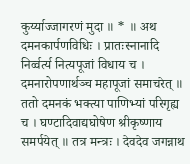कुर्य्याज्जागरणं मुदा ॥ * ॥ अथ दमनकार्पणविधिः । प्रातःस्नानादि निर्व्वर्त्य नित्यपूजां विधाय च । दमनारोपणार्थञ्च महापूजां समाचरेत् ॥ ततो दमनकं भक्त्या पाणिभ्यां परिगृह्य च । घण्टादिवाद्यघोषेण श्रीकृष्णाय समर्पयेत् ॥ तत्र मन्त्रः । देवदेव जगन्नाथ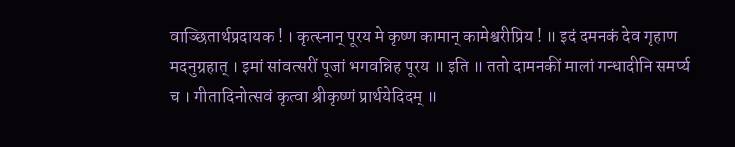वाञ्छितार्थप्रदायक ! । कृत्स्नान् पूरय मे कृष्ण कामान् कामेश्वरीप्रिय ! ॥ इदं दमनकं देव गृहाण मदनुग्रहात् । इमां सांवत्सरीं पूजां भगवन्निह पूरय ॥ इति ॥ ततो दामनकीं मालां गन्धादीनि समर्प्य च । गीतादिनोत्सवं कृत्वा श्रीकृष्णं प्रार्थयेदिदम् ॥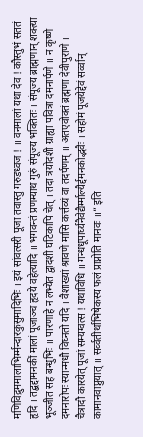मणिविद्रुममालाभिर्म्मन्दारकुसुमादिभिः । इयं सांवत्सरी पूजा तवास्तु गरुडध्वज ! ॥ वनमालां यथा देव ! कौस्तुभं सततं हृदि । तद्बद्दामनकीं मालां पूजाञ्च हृदये वहेत्यादि ॥ भगवन्तं प्रणम्याथ गुरुं संपूज्य भक्तितः । संपूज्य ब्राह्मणान् शक्त्या भूञ्जीत सह बन्धुभिः ॥ पारणाहे न लभ्येत द्वादशी घटिकापि चेत् । तदा त्रयोदशी ग्राह्या पवित्रा दमनार्पणे ॥ न कृष्णे दमनारोपः स्यान्मधौ विघ्नतो यदि । वैशाख्यां श्रावणे मासि कर्त्तव्यं वा तदर्पणम् ॥ अतएवोक्तं ब्रह्मणा देवीपुराणे । चैत्रादौ कारयेत् पूजां सम्यग्वत्स ! यथाविधि ॥ गन्धधूपार्घ्यनैवेद्यैर्म्माल्यैर्द्दमनकोद्भवैः । सहोमं पूजयेद्देवं सर्व्वान् कामानवाप्नुयात् ॥ सर्व्वतीर्थाभिषेकस्य फलं प्राप्नोति मानवः ॥” इति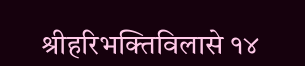श्रीहरिभक्तिविलासे १४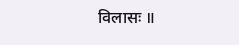विलासः ॥